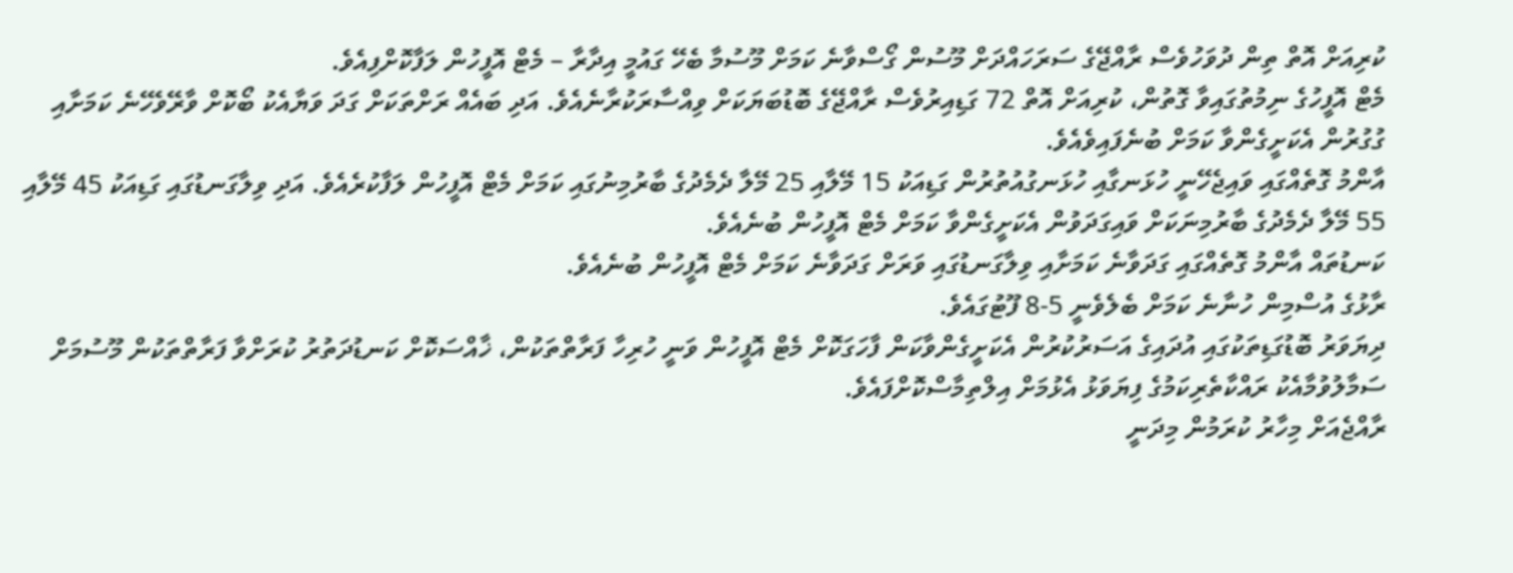ކުރިއަށް އޮތް ތިން ދުވަހުވެސް ރާއްޖޭގެ ސަރަހައްދަށް މޫސުން ގޯސްވާނެ ކަމަށް މޫސުމާ ބެހޭ ގައުމީ އިދާރާ – މެޓް އޮފީހުން ލަފާކޮށްފިއެވެ.
މެޓް އޮފީހުގެ ނިމުތުގައިވާ ގޮތުން، ކުރިއަށް އޮތް 72 ގަޑިއިރުވެސް ރާއްޖޭގެ ބޮޑުބަޔަކަށް ވިއްސާރަކުރާނެއެވެ. އަދި ބައެއް ރަށްތަކަށް ގަދަ ވަޔާއެކު ބޯކޮށް ވާރޭވެހޭނެ ކަމަށާއި ގުގުރުން އެކަށީގެންވާ ކަމަށް ބުނެފައިވެއެވެ.
އާންމު ގޮތެއްގައި ވައިޖެހޭނީ ހުޅަނގާއި ހުޅަނގުއުތުރުން ގަޑިއަކު 15 މޭލާއި 25 މޭލާ ދެމެދުގެ ބާރުމިނުގައި ކަމަށް މެޓް އޮފީހުން ލަފާކުރެއެވެ. އަދި ވިލާގަނޑުގައި ގަޑިއަކު 45 މޭލާއި 55 މޭލާ ދެމެދުގެ ބާރުމިނަކަށް ވައިގަދަވުން އެކަށީގެންވާ ކަމަށް މެޓް އޮފީހުން ބުނެއެވެ.
ކަނޑުތައް އާންމު ގޮތެއްގައި ގަދަވާނެ ކަމަށާއި ވިލާގަނޑުގައި ވަރަށް ގަދަވާނެ ކަމަށް މެޓް އޮފީހުން ބުނެއެވެ.
ރާޅުގެ އުސްމިން ހުނާނެ ކަމަށް ބެލެވެނީ 5-8 ފޫޓުގައެވެ.
ދިޔަވަރު ބޮޑުގަޑިތަކުގައި އުދައިގެ އަސަރުކުރުން އެކަށީގެންވާކަން ފާހަގަކޮށް މެޓް އޮފީހުން ވަނީ ހުރިހާ ފަރާތްތަކުން، ޚާއްސަކޮށް ކަނޑުދަތުރު ކުރަށްވާ ފަރާތްތަކުން މޫސުމަށް ސަމާލުވުމާއެކު ރައްކާތެރިކަމުގެ ފިޔަވަޅު އެޅުމަށް އިލްތިމާސްކޮށްފައެވެ.
ރާއްޖެއަށް މިހާރު ކުރަމުން މިދަނީ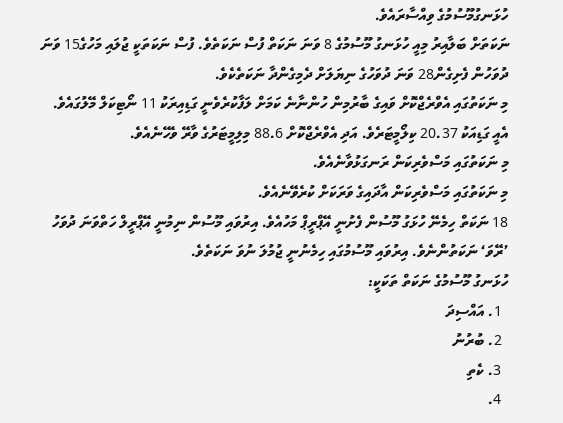ހުޅަނގުމޫސުމުގެ ވިއްސާރައެވެ.
ނަކަތަށް ބަލާއިރު މިއީ ހުޅަނގު މޫސުމުގެ 8 ވަނަ ނަކަތް ފުސް ނަކަތެވެ. ފުސް ނަކަތަކީ ޖުލައި މަހުގެ15 ވަނަ ދުވަހުން ފެށިގެން28 ވަނަ ދުވަހުގެ ނިޔަލަށް ދެމިގެންދާ ނަކަތެކެވެ.
މި ނަކަތުގައި އެވްރެޖްކޮށް ވައިގެ ބާރުމިން ހުންނާނެ ކަމަށް ލަފާކުރެވެނީ ގަޑިއިރަކު 11 ނޯޓިކަލް މޭލުގައެވެ. އެއީ ގަޑިއަކު 20.37 ކިލޯމީޓަރެވެ. އަދި އެވްރެޖްކޮށް 88.6 މިލިމީޓަރުގެ ވާރޭ ވެހޭނެއެވެ.
މި ނަކަތުގައި މަސްވެރިކަން ރަނގަޅުވާނެއެވެ.
މި ނަކަތުގައި މަސްވެރިކަން އާދައިގެ ވަރަކަށް ކުރެވޭނެއެވެ.
18 ނަކަތް ހިމެނޭ ހުޅަގު މޫސުން ފެށުނީ އޭޕްރީޕް މަހުއެވެ. އިރުވައި މޫސުން ނިމުނީ އޭޕްރީލް ހަތްވަނަ ދުވަހު ’ރޭވަ‘ ނަކަތުންނެވެ. އިރުވައި މޫސުމުގައި ހިމެނުނީ ޖުމުލަ ނުވަ ނަކަތެވެ.
ހުޅަނގު މޫސުމުގެ ނަކަތް ތަކަކީ:
  1. އައްސިދަ
  2. ބުރުނު
  3. ކެތި
  4.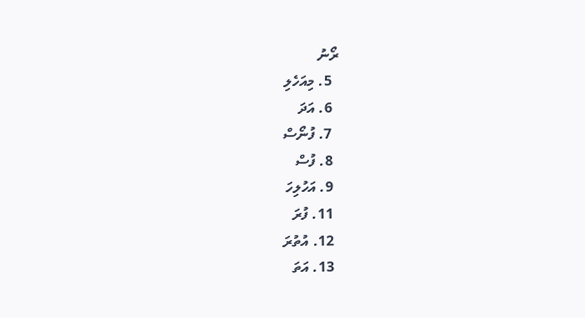ރޯނު
  5. މިއަހެލި
  6. އަދަ
  7. ފުނޯސް
  8. ފުސް
  9. އަހުލިހަ
  11. ފުރަ
  12. އުތުރަ
  13. އަތަ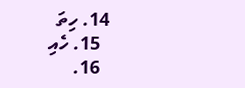14. ހިތަ
  15. ހެއި
  16.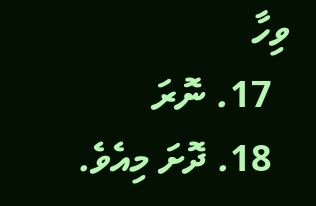ވިހާ
  17. ނޮރަ
  18. ދޮށަ މިއެވެ.